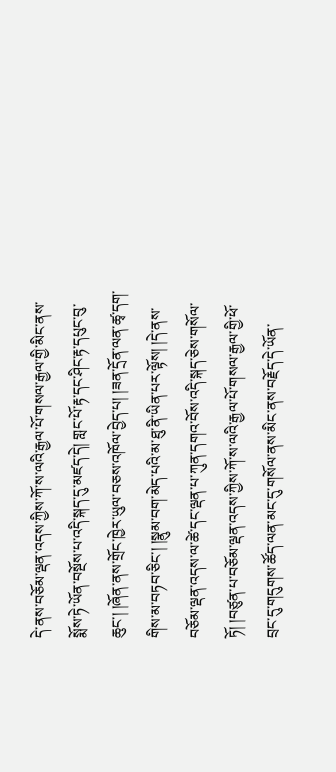དེ་ནས་བཅོམ་ལྡན་འདས་ཀྱིས་ཀོ་ས་ལའི་རྒྱལ་པོ་གསལ་རྒྱལ་གྱི་མིང་ནས་སྨོས་ཏེ་ཡོན་བསྔོས་པ་འདི་སྐད་དུ་མཛད་དེ། གླང་པོ་རྟ་དང་ཤིང་རྟ་དཔུང་བུ་ཆུང་། །ཞོན་ནས་གྲོང་ཁྱེར་ཡུལ་བཅས་འཁོལ་བྱེད་པ། །ཟན་དྲོན་ལན་ཚྭ་དག་གིས་མ་བཏབ་ཅིང་། །སྣུམ་བག་མེད་པའི་མ་ཐུ་ནི་ཡིན་པར་ལྟོས། །དེ་ནས་བཅོམ་ལྡན་འདས་ལ་ཚེ་དང་ལྡན་པ་ཀུན་དགའ་བོས་འདི་སྐད་ཅེས་གསོལ་ཏོ། །བཙུན་པ་བཅོམ་ལྡན་འདས་ཀྱིས་ཀོ་ས་ལའི་རྒྱལ་པོ་གསལ་རྒྱལ་གྱི་ཕོ་བྲང་དུ་གདུགས་ཚོད་ལན་མང་དུ་གསོལ་ནས་མིང་ནས་བརྗོད་དེ་ཡོན་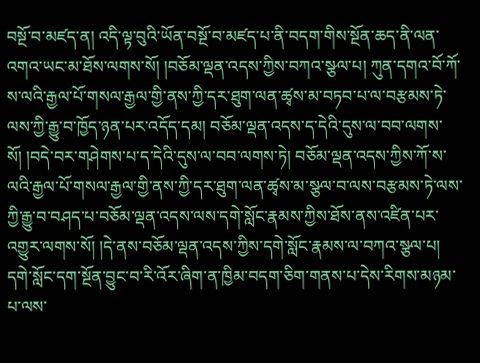བསྔོ་བ་མཛད་ན། འདི་ལྟ་བུའི་ཡོན་བསྔོ་བ་མཛད་པ་ནི་བདག་གིས་སྔོན་ཆད་ནི་ལན་འགའ་ཡང་མ་ཐོས་ལགས་སོ། །བཅོམ་ལྡན་འདས་ཀྱིས་བཀའ་སྩལ་པ། ཀུན་དགའ་བོ་ཀོ་ས་ལའི་རྒྱལ་པོ་གསལ་རྒྱལ་གྱི་ནས་ཀྱི་དར་ཐུག་ལན་ཚྭས་མ་བཏབ་པ་ལ་བརྩམས་ཏེ་ལས་ཀྱི་རྒྱུ་བ་ཁྱོད་ཉན་པར་འདོད་དམ། བཅོམ་ལྡན་འདས་ད་དེའི་དུས་ལ་བབ་ལགས་སོ། །བདེ་བར་གཤེགས་པ་ད་དེའི་དུས་ལ་བབ་ལགས་ཏེ། བཅོམ་ལྡན་འདས་ཀྱིས་ཀོ་ས་ལའི་རྒྱལ་པོ་གསལ་རྒྱལ་གྱི་ནས་ཀྱི་དར་ཐུག་ལན་ཚྭས་མ་སྩལ་བ་ལས་བརྩམས་ཏེ་ལས་ཀྱི་རྒྱུ་བ་བཤད་པ་བཅོམ་ལྡན་འདས་ལས་དགེ་སློང་རྣམས་ཀྱིས་ཐོས་ནས་འཛིན་པར་འགྱུར་ལགས་སོ། །དེ་ནས་བཅོམ་ལྡན་འདས་ཀྱིས་དགེ་སློང་རྣམས་ལ་བཀའ་སྩལ་པ། དགེ་སློང་དག་སྔོན་བྱུང་བ་རི་འོར་ཞིག་ན་ཁྱིམ་བདག་ཅིག་གནས་པ་དེས་རིགས་མཉམ་པ་ལས་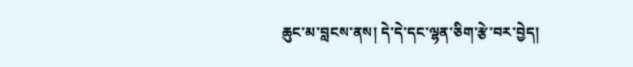ཆུང་མ་བླངས་ནས། དེ་དེ་དང་ལྷན་ཅིག་རྩེ་བར་བྱེད།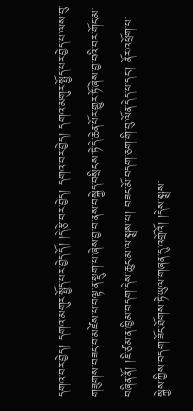དགའ་བར་བྱེད། དགའ་མགུར་སྤྱོད་པར་བྱེད་དོ། །དེ་རྩེ་བར་བྱེད། དགའ་བར་བྱེད། དགའ་མགུར་སྤྱོད་པར་བྱེད་པ་ལས་བུ་གཟུགས་བཟང་བ་མཛེས་པ་བལྟ་ན་སྡུག་པ་ཞེས་བྱ་བ་ནས་བསྐྱེད་བསྲིངས་ཏེ་དེ་ཆེན་པོར་གྱུར་ཏོ་ཞེས་བྱ་བའི་བར་གོང་མ་བཞིན་ནོ། །ཇི་ཙམ་ན་ཁྱིམ་བདག་དེས་ཆུང་མ་ལ་སྨྲས་པ། བཟང་མོ་བདག་ཅག་གི་བུ་ལོན་དེད་པ་དང་། ནོར་འཕྲོག་པ་སྐྱེས་ཀྱིས་བདག་ཟོང་ཐོགས་ཏེ་ཡུལ་གཞན་དུ་འགྲོའོ། །དེས་སྨྲས་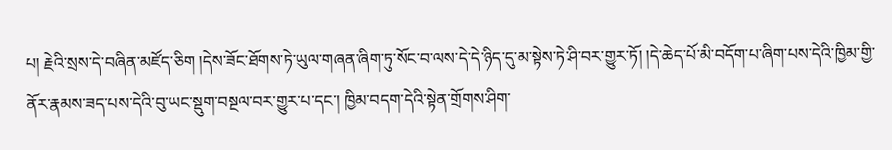པ། རྗེའི་སྲས་དེ་བཞིན་མཛོད་ཅིག །དེས་ཟོང་ཐོགས་ཏེ་ཡུལ་གཞན་ཞིག་ཏུ་སོང་བ་ལས་དེ་དེ་ཉིད་དུ་མ་སྟེས་ཏེ་ཤི་བར་གྱུར་ཏོ། །དེ་ཆེད་པོ་མི་བདོག་པ་ཞིག་པས་དེའི་ཁྱིམ་གྱི་ནོར་རྣམས་ཟད་པས་དེའི་བུ་ཡང་སྡུག་བསྔལ་བར་གྱུར་པ་དང་། ཁྱིམ་བདག་དེའི་སྟེན་གྲོགས་ཤིག་